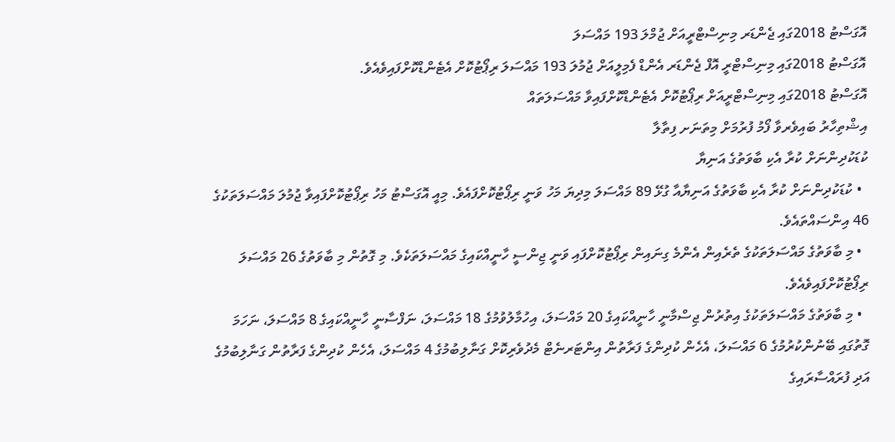އޮގަސްޓު 2018ގައި ޖެންޑަރ މިނިސްޓްރީއަށް ޖުމްލަ 193 މައްސަލަ
އޮގަސްޓު 2018ގައި މިނިސްޓްރީ އޮފް ޖެންޑަރ އެންޑް ފެމިލީއަށް ޖުމުލަ 193 މައްސަލަ ރިޕޯޓުކޮށް އެޓެންޑްކޮށްފައިވެއެވެ.
އޮގަސްޓު 2018ގައި މިނިސްޓްރީއަށް ރިޕޯޓުކޮށް އެޓެންޑްކޮށްފައިވާ މައްސަލަތައް
އިޝްތިހާރު ބައިވެރވާ ފޯމު ފުރުމަށް މިތަނަށ ފިތާލާ
ކުޑަކުދިންނަށް ކުރާ އެކި ބާވަތުގެ އަނިޔާ
  • ކުޑަކުދިންނަށް ކުރާ އެކި ބާވަތުގެ އަނިޔާއާ ގުޅޭ 89 މައްސަލަ މިދިޔަ މަހު ވަނީ ރިޕޯޓުކޮށްފައެވެ. މިއީ އޮގަސްޓު މަހު ރިޕޯޓުކޮށްފައިވާ ޖުމުލަ މައްސަލަތަކުގެ 46 އިންސައްތައެވެ.
  • މި ބާވަތުގެ މައްސަލަތަކުގެ ތެރެއިން އެންމެ ގިނައިން ރިޕޯޓުކޮށްފައި ވަނީ ޖިންސީ ހާނީއްކައިގެ މައްސަލަތަކެވެ. މި ގޮތުން މި ބާވަތުގެ 26 މައްސަލަ ރިޕޯޓުކޮށްފައިވެއެވެ.
  • މި ބާވަތުގެ މައްސަލަތަކުގެ އިތުރުން ޖިސްމާނީ ހާނީއްކައިގެ 20 މައްސަލަ، އިހުމާލުވުމުގެ 18 މައްސަލަ، ނަފްސާނީ ހާނީއްކައިގެ 8 މައްސަލަ، ނަހަމަ ގޮތުގައި ބޭނުންކުރުމުގެ 6 މައްސަލަ، އެހެން ކުދިންގެ ފަރާތުން އިންޓަރނެޓް މެދުވެރިކޮށް ގަނާލިބުމުގެ 4 މައްސަލަ، އެހެން ކުދިންގެ ފަރާތުން ގަނާލިބުމުގެ އަދި ފުރައްސާރައިގެ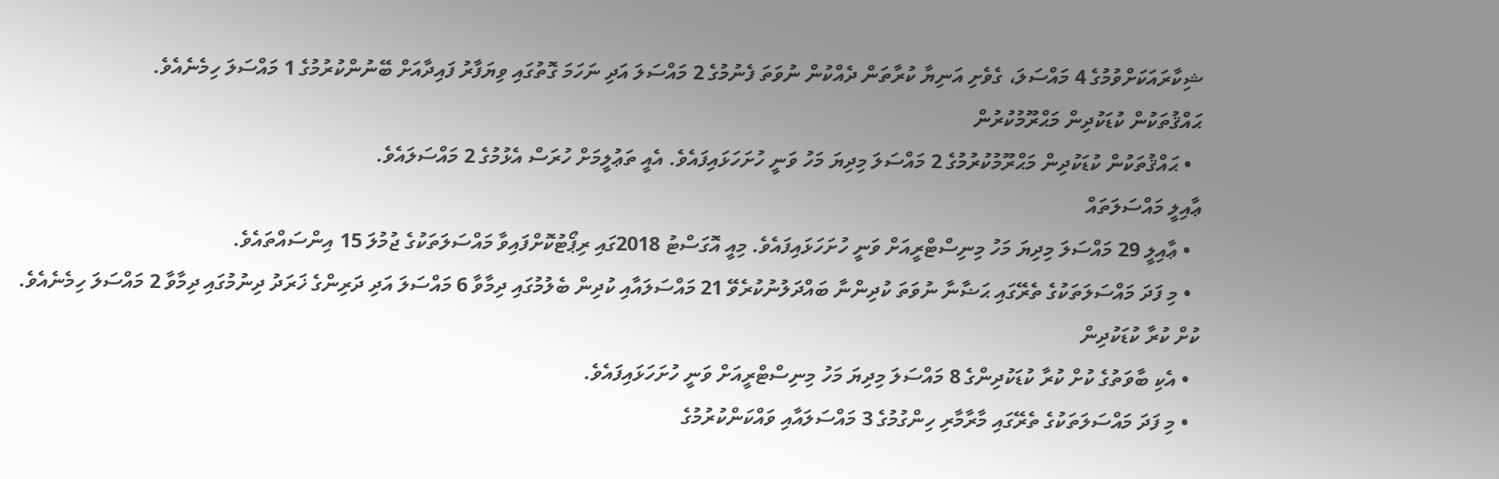ޝިކާރައަކަށްވުމުގެ 4 މައްސަލަ، ގެވެށި އަނިޔާ ކުރާތަން ދެއްކުން ނުވަތަ ފެނުމުގެ 2 މައްސަލަ އަދި ނަހަމަ ގޮތުގައި ވިޔަފާރު ފައިދާއަށް ބޭނުންކުރުމުގެ 1 މައްސަލަ ހިމެނެއެވެ.
ޙައްޤުތަކުން ކުޑަކުދިން މަޙްރޫމުކުރުން
  • ޙައްޤުތަކުން ކުޑަކުދިން މަޙްރޫމުކުރުމުގެ 2 މައްސަލަ މިދިޔަ މަހު ވަނީ ހުށަހަޅައިފައެވެ. އެއީ ތަޢުލީމަށް ހުރަސް އެޅުމުގެ 2 މައްސަލައެވެ.
ޢާއިލީ މައްސަލަތައް
  • ޢާއިލީ 29 މައްސަލަ މިދިޔަ މަހު މިނިސްޓްރީއަށް ވަނީ ހުށަހަޅައިފައެވެ. މިއީ އޮގަސްޓު 2018ގައި ރިޕޯޓުކޮށްފައިވާ މައްސަލަތަކުގެ ޖުމުލަ 15 އިންސައްތައެވެ.
  • މި ފަދަ މައްސަލަތަކުގެ ތެރޭގައި ޙަޟާނާ ނުވަތަ ކުދިންނާ ބައްދަލުނުކުރެވޭ 21 މައްސަލައާއި ކުދިން ބެލުމުގައި ދިމާވާ 6 މައްސަލަ އަދި ދަރިންގެ ޚަރަދު ދިނުމުގައި ދިމާވާ 2 މައްސަލަ ހިމެނެއެވެ.
ކުށް ކުރާ ކުޑަކުދިން
  • އެކި ބާވަތުގެ ކުށް ކުރާ ކުޑަކުދިންގެ 8 މައްސަލަ މިދިޔަ މަހު މިނިސްޓްރީއަށް ވަނީ ހުށަހަޅައިފައެވެ.
  • މި ފަދަ މައްސަލަތަކުގެ ތެރޭގައި މާރާމާރި ހިންގުމުގެ 3 މައްސަލައާއި ވައްކަންކުރުމުގެ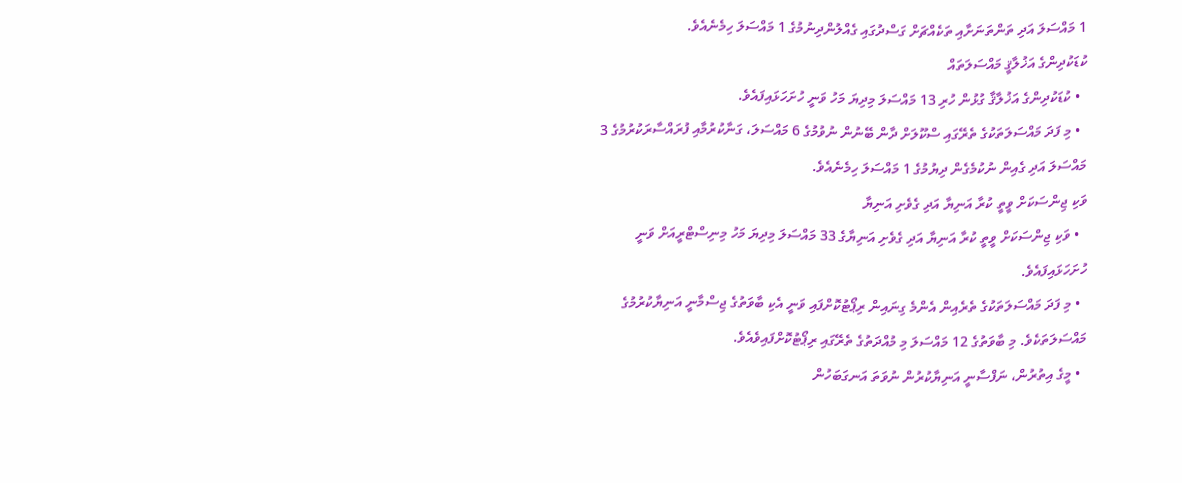1 މައްސަލަ އަދި ތަންތަނަށާއި ތަކެއްޗަށް ގަސްދުގައި ގެއްލުންދިނުމުގެ 1 މައްސަލަ ހިމެނެއެވެ.
ކުޑަކުދިންގެ އަޚުލާޤީ މައްސަލަތައް
  • ކުޑަކުދިންގެ އަޚުލާޤާ ގުޅުން ހުރި 13 މައްސަލަ މިދިޔަ މަހު ވަނީ ހުށަހަޅައިފައެވެ.
  • މި ފަދަ މައްސަލަތަކުގެ ތެރޭގައި ސްކޫލަށް ދާން ބޭނުން ނުވުމުގެ 6 މައްސަލަ، ގަނާކުރުމާއި ފުރައްސާރަކުރުމުގެ 3 މައްސަލަ އަދި ގެއިން ނުކުމެގެން ދިޔުމުގެ 1 މައްސަލަ ހިމެނެއެވެ.
ވަކި ޖިންސަކަށް ވީތީ ކުރާ އަނިޔާ އަދި ގެވެށި އަނިޔާ
  • ވަކި ޖިންސަކަށް ވީތީ ކުރާ އަނިޔާ އަދި ގެވެށި އަނިޔާގެ 33 މައްސަލަ މިދިޔަ މަހު މިނިސްޓްރީއަށް ވަނީ ހުށަހަޅައިފައެވެ.
  • މި ފަދަ މައްސަލަތަކުގެ ތެރެއިން އެންމެ ގިނައިން ރިޕޯޓުކޮށްފައި ވަނީ އެކި ބާވަތުގެ ޖިސްމާނީ އަނިޔާކުރުމުގެ މައްސަލަތަކެވެ. މި ބާވަތުގެ 12 މައްސަލަ މި މުއްދަތުގެ ތެރޭގައި ރިޕޯޓުކޮށްފައިވެއެވެ.
  • މީގެ އިތުރުން، ނަފްސާނީ އަނިޔާކުރުން ނުވަތަ އަނގަބަހުން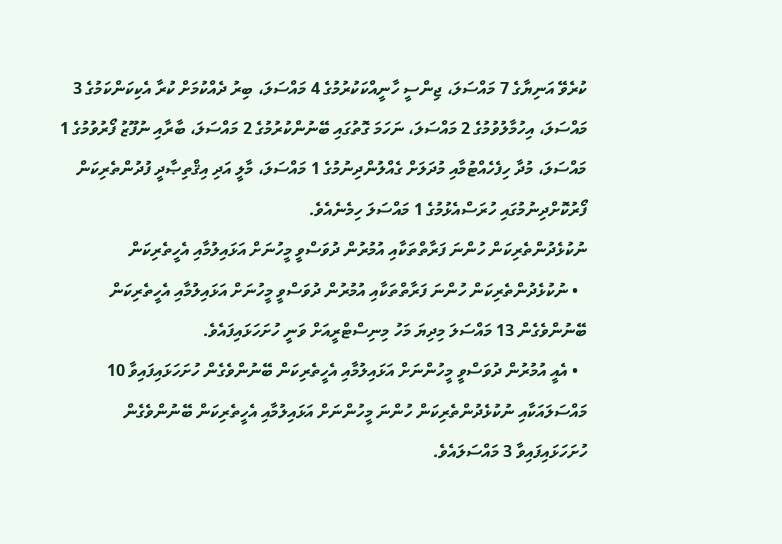ކުރެވޭ އަނިޔާގެ 7 މައްސަލަ، ޖިންސީ ހާނީއްކަކުރުމުގެ 4 މައްސަލަ، ބިރު ދެއްކުމަށް ކުރާ އެކިކަންކަމުގެ 3 މައްސަލަ، އިހުމާލުވުމުގެ 2 މައްސަލަ، ނަހަމަ ގޮތުގައި ބޭނުންކުރުމުގެ 2 މައްސަލަ، ބާރާއި ނުފޫޒު ފޯރުވުމުގެ 1 މައްސަލަ، މުދާ ހިފެހެއްޓުމާއި މުދަލަށް ގެއްލުންދިނުމުގެ 1 މައްސަލަ، މާލީ އަދި އިޤްތިޞާދީ ފުދުންތެރިކަން ފޯރުކޮށްދިނުމުގައި ހުރަސްއެޅުމުގެ 1 މައްސަލަ ހިމެނެއެވެ.
ނުކުޅެދުންތެރިކަން ހުންނަ ފަރާތްތަކާއި އުމުރުން ދުވަސްވީ މީހުނަށް އަޅައިލުމާއި އެހީތެރިކަން
  • ނުކުޅެދުންތެރިކަން ހުންނަ ފަރާތްތަކާއި އުމުރުން ދުވަސްވީ މީހުނަށް އަޅައިލުމާއި އެހީތެރިކަން ބޭނުންވެގެން 13 މައްސަލަ މިދިޔަ މަހު މިނިސްޓްރީއަށް ވަނީ ހުށަހަޅައިފައެވެ.
  • އެއީ އުމުރުން ދުވަސްވީ މީހުންނަށް އަޅައިލުމާއި އެހީތެރިކަން ބޭނުންވެގެން ހުށަހަޅައިފައިވާ 10 މައްސަލައަކާއި ނުކުޅެދުންތެރިކަން ހުންނަ މީހުންނަށް އަޅައިލުމާއި އެހީތެރިކަން ބޭނުންވެގެން ހުށަހަޅައިފައިވާ 3 މައްސަލައެވެ.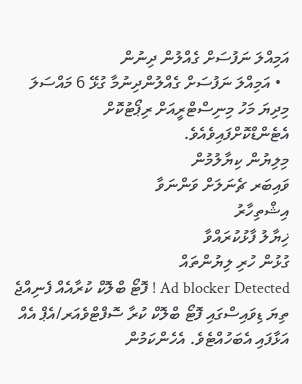އަމިއްލަ ނަފުސަށް ގެއްލުން ދިނުން
  • އަމިއްލަ ނަފުސަށް ގެއްލުންދިނުމާ ގުޅޭ 6 މައްސަލަ މިދިޔަ މަހު މިނިސްޓްރީއަށް ރިޕޯޓުކޮށް އެޓެންޑްކޮށްފައިވެއެވެ.
މިލިޔުން ކިޔާލުމުން
ވައިބަރ ޗެނަލަށް ވަންނަވާ
އިޝްތިހާރު
ޚިޔާލު ފާޅުކުރައްވާ
ގުޅުން ހުރި ލިޔުންތައް
Ad blocker Detected ! ފޮޓޯ ބްލޮކް ކުރާއެއް ފެނިއްޖެ
ތިޔަ ޑިވައިސްގައި ފޮޓޯ ބްލޮކް ކުރާ ސޮފްޓްވެއަރ/އެޕް އެއް އަޅާފައި އެބަހުއްޓެވެ. އެހެންކަމުން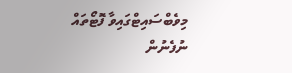މިވެބްސައިޓްގައިވާ ފޮޓޯތައް ނުފެނުން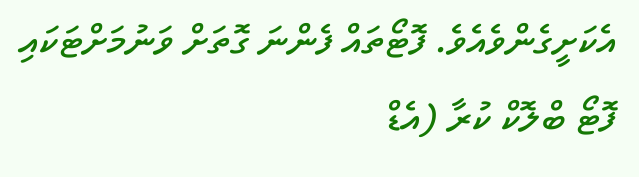އެކަށީގެންވެއެވެ. ފޮޓޯތައް ފެންނަ ގޮތަށް ވަނުމަށްޓަކައި ފޮޓޯ ބްލޮކް ކުރާ (އެޑް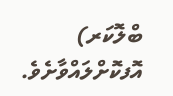ބްލޮކަރ) އޮފކޮށްލައްވާށެވެ.